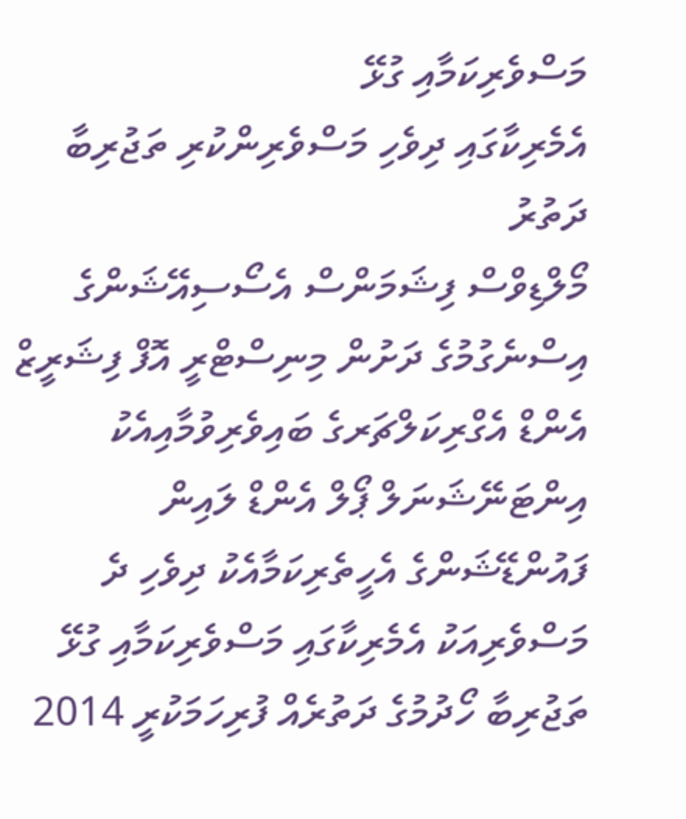މަސްވެރިކަމާއި ގުޅޭ
އެމެރިކާގައި ދިވެހި މަސްވެރިންކުރި ތަޖުރިބާ ދަތުރު
މޯލްޑިވްސް ފިޝަމަންސް އެސޯސިއޭޝަންގެ އިސްނެގުމުގެ ދަށުން މިނިސްޓްރީ އޮފް ފިޝަރީޒް އެންޑް އެގްރިކަލްޗަރގެ ބައިވެރިވުމާއިއެކު އިންޓަނޭޝަނަލް ޕޯލް އެންޑް ލައިން ފައުންޑޭޝަންގެ އެހީތެރިކަމާއެކު ދިވެހި ދެ މަސްވެރިއަކު އެމެރިކާގައި މަސްވެރިކަމާއި ގުޅޭ ތަޖުރިބާ ހޯދުމުގެ ދަތުރެއް ފުރިހަމަކުރީ 2014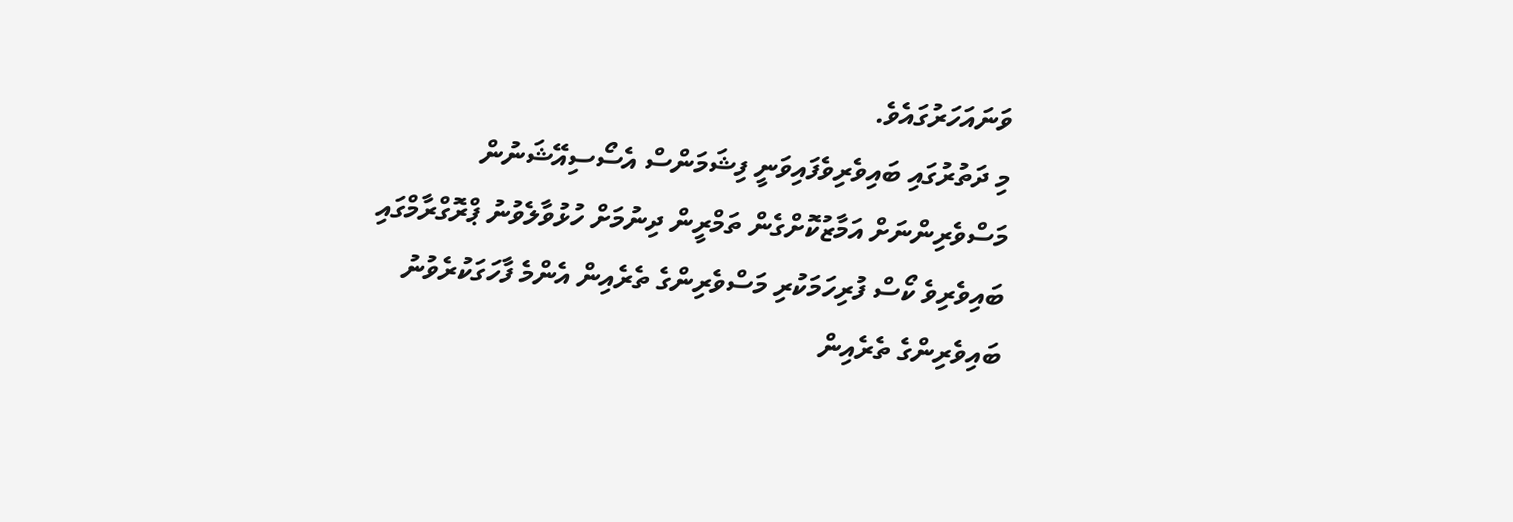ވަނައަހަރުގައެވެ.
މި ދަތުރުގައި ބައިވެރިވެފައިވަނީ ފިޝަމަންސް އެސޯސިއޭޝަނުން މަސްވެރިންނަށް އަމާޒުކޮށްގެން ތަމްރީން ދިނުމަށް ހުޅުވާލެވުނު ޕްރޮގްރާމްގައި ބައިވެރިވެ ކޯސް ފުރިހަމަކުރި މަސްވެރިންގެ ތެރެއިން އެންމެ ފާހަގަކުރެވުނު ބައިވެރިންގެ ތެރެއިން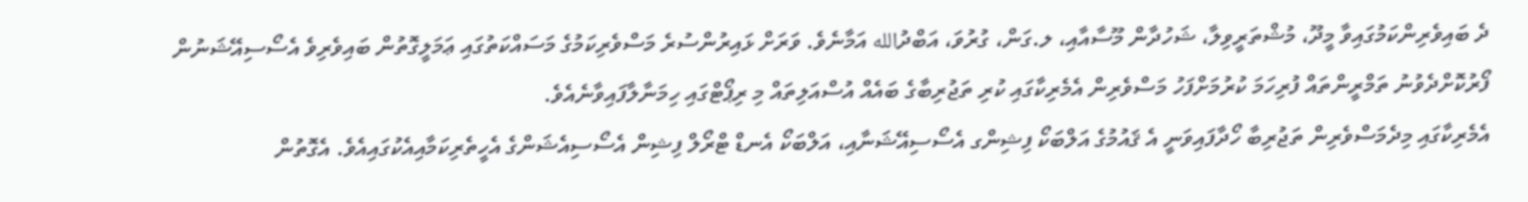ދެ ބައިވެރިންކަމުގައިވާ މީދޫ، މުޝްތަރީވިލާ، ޝަހުދާން މޫސާއާއި، ލ.ގަން، ގުރުވަ، އަބްދުالله އަމާނެވެ. ވަރަށް ޅައިރުންސުރެ މަސްވެރިކަމުގެ މަސައްކަތުގައި ޢަމަލީގޮތުން ބައިވެރިވެ އެސޯސިއޭޝަނުން ފޯރުކޮށްދެވުނު ތަމްރީންތައް ފުރިހަމަ ކުރުމަށްފަހު މަސްވެރިން އެމެރިކާގައި ކުރި ތަޖުރިބާގެ ބައެއް އުސްއަލިތައް މި ރިޕޯޓްގައި ހިމަނާލާފައިވާނެއެވެ.
އެމެރިކާގައި މިދެމަސްވެރިން ތަޖުރިބާ ހޯދާފައިވަނީ އެ ޤައުމުގެ އަލްބަކޯ ފިޝިންގ އެސޯސިއޭޝަނާއި، އަލްބަކޯ އެނޑް ޓްރޯލް ފިޝިން އެސޯސިއެޝަންގެ އެހީތެރިކަމާއިއެކުގައިއެވެ. އެގޮތުން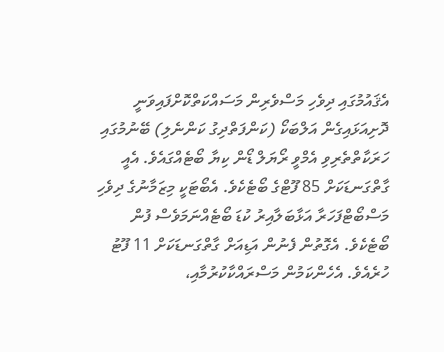އެޤައުމުގައި ދިވެހި މަސްވެރިން މަސައްކަތްކޮށްފައިވަނީ ދޮށިއަޅައިގެން އަލްބަކޯ (ކަންފަތްދިގު ކަންނެލި) ބޭނުމުގައި ހަރަކާތްތެރިވި އެމްވީ ރޯޔަލް ޑޯން ކިޔާ ބޯޓެއްގައެވެ. އެއީ ގާތްގަނޑަކަށް 85 ފޫޓްގެ ބޯޓެކެވެ. އެބޯޓަކީ މިޒަމާނުގެ ދިވެހި މަސްބޯޓްފަހަރާ އަޅާބަލާއިރު ކުޑަ ބޯޓެއްނަމަވެސް ފުން ބޯޓެކެވެ. އެގޮތުން ފެނުން އަޑިއަށް ގާތްގަނޑަކަށް 11 ފޫޓު ހުރެއެވެ. އެހެންކަމުން މަސްރައްކާކުރުމާއި،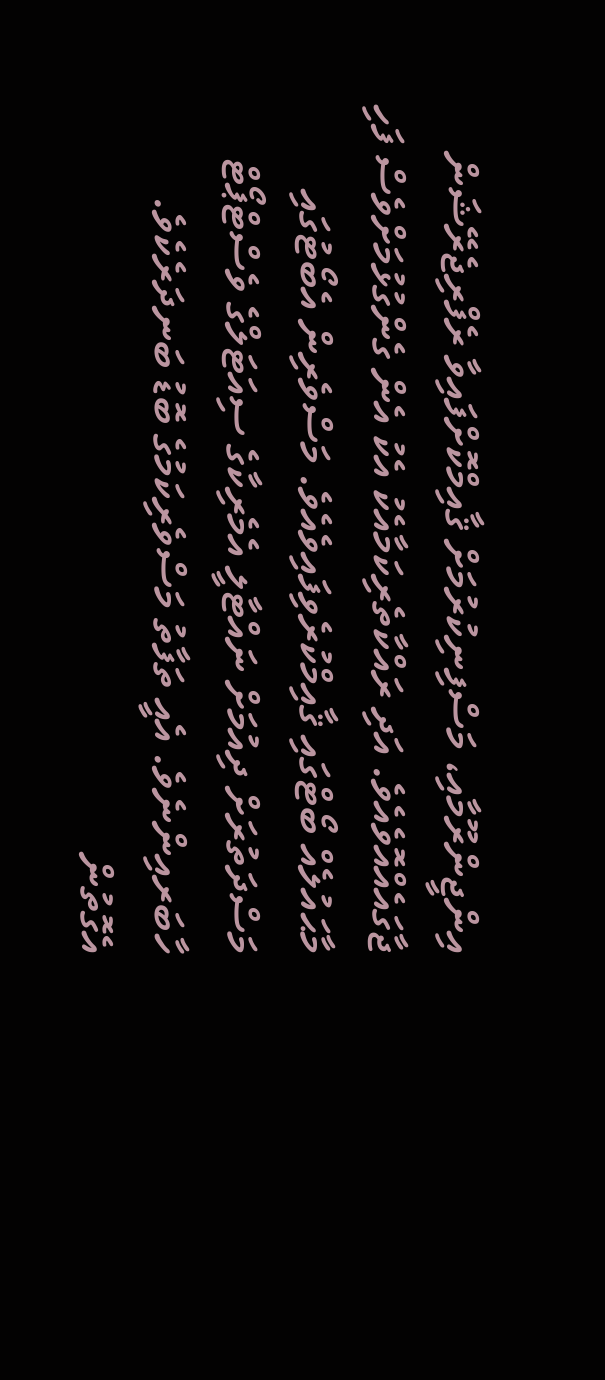އިންޖީންރޫމާއި، މަސްފިނިކުރުމަށް ޤާއިމްކޮށްފައިވާ ރެފްރިޖެރޭޝަން ޖާގައެއްއޮވެއެވެ. އަދި ރައްކާތެރިކަމާއެކު އެކު އެން ގެންގުޅުމަށްވެސް ފަހި މާޙައުލެއް ބޯޓްގައި ޤާއިމްކުރެވިފައިވެއެވެ. މަސްވެރިން އެބޯޓުގައި މަސްދަތުރަށް ދިއުމަށް ނައްޓާލީ އެމެރިކާގެ ސިއަޓަލްގެ ވެސްޓްޕޯޓް ހާބަރއިންނެވެ. އެއީ ތަފާތު މަސްވެރިކަމުގެ ބޮޑު ބަނދަރެކެވެ. އެގޮތުން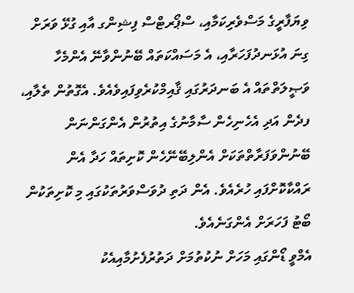ވިޔަފާރީގެ މަސްވެރިކަމާއި، ސްޕޯރޓްސް ފިޝިންގ އާއި ގުޅޭ ވަރަށް ގިނަ އުޅަނދުފަހަރާއި، އެ މަސައްކަތައް ބޭނުންވާނޭ އެންމެހާ ވަޞީލަތްތައް އެ ބަނދަރުގައި ޤާއިމްކުރެވިފައިވެއެވެ. އެގޮތުން ތެލާއި، ފދެން އަދި އެހެނިހެން ސާމާނުގެ އިތުރުން އެންގަންނަން ބޭނުންވަފަރާތްތަކަށް އެންލިބޭނޭހެން ކޮށިތައް ހަދާ އެން ރައްކާކޮށްފައި ހުރެއެވެ. އެން ދަތި ދުވަސްވަރުތަކުގައި މި ކޮށިތަކުން ބޯޓު ފަހަރަށް އެންގަނެއެވެ.
އެމްވީ ޑޯންގައި މަހަށް ނުކުތުމަށް ދަތުރުފެށުމާއިއެކު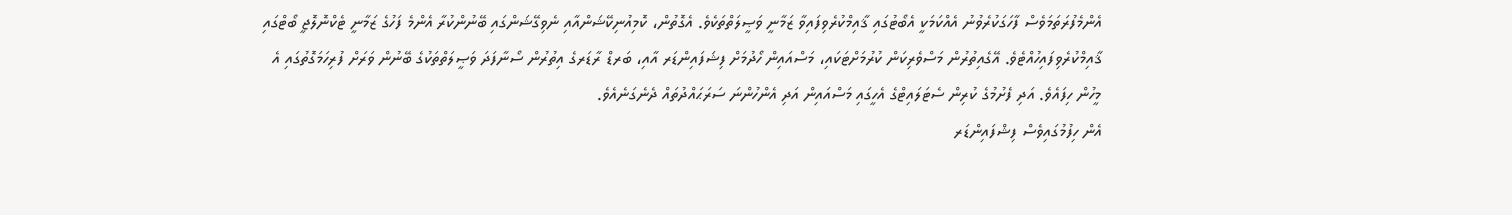އެންމެފުރަތަމަވެސް ފާހަގަކުރެވުނު އެއްކަމަކީ އެބޯޓުގައި ޤާއިމްކުރެވިފައިވާ ޒަމާނީ ވަޞީލަތްތަކެވެ. އެގޮތުން، ކޮމިއުނިކޭޝަންއާއި ނެވިގޭޝަންގައި ބޭނުންކުރާ އެންމެ ފަހުގެ ޒަމާނީ ޓެކްނޮލޮޖީ ބޯޓްގައި ޤާއިމްކުރެވިފައިހުއްޓެވެ. އޭގެއިތުރުން މަސްވެރިކަން ކުރުމަށްޓަކައި، މަސްއައިން ހޯދުމަށް ފިޝަފައިންޑަރ އާއި، ބަރޑް ރާޑަރގެ އިތުރުން ސޯނާފަދަ ވަޞީލަތްތަކުގެ ބޭނުން ވަރަށް ފުރިހަމަގޮތުގައި އެ މީހުން ހިފައެވެ. އަދި ފެށުމުގެ ކުރިން ސެޓަލައިޓްގެ އެހީގައި މަސްއައިން އަދި އެންހުންނަ ސަރަޙައްދުތައް ދެނެގަނެއެވެ.
އެން ހިފުމުގައިވެސް ފިޝްފައިންޑަރ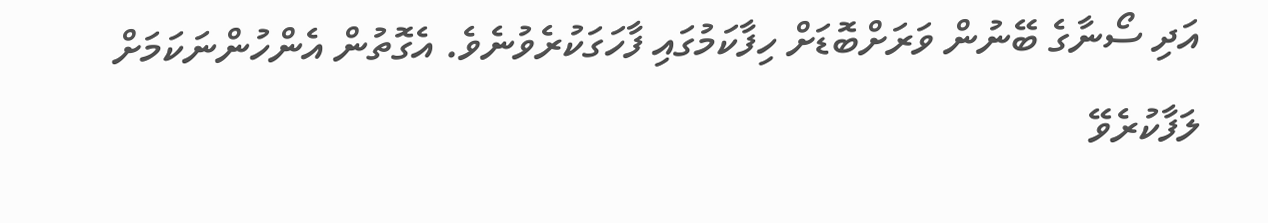އަދި ސޯނާގެ ބޭނުން ވަރަށްބޮޑަށް ހިފާކަމުގައި ފާހަގަކުރެވުނެވެ. އެގޮތުން އެންހުންނަކަމަށް ލަފާކުރެވޭ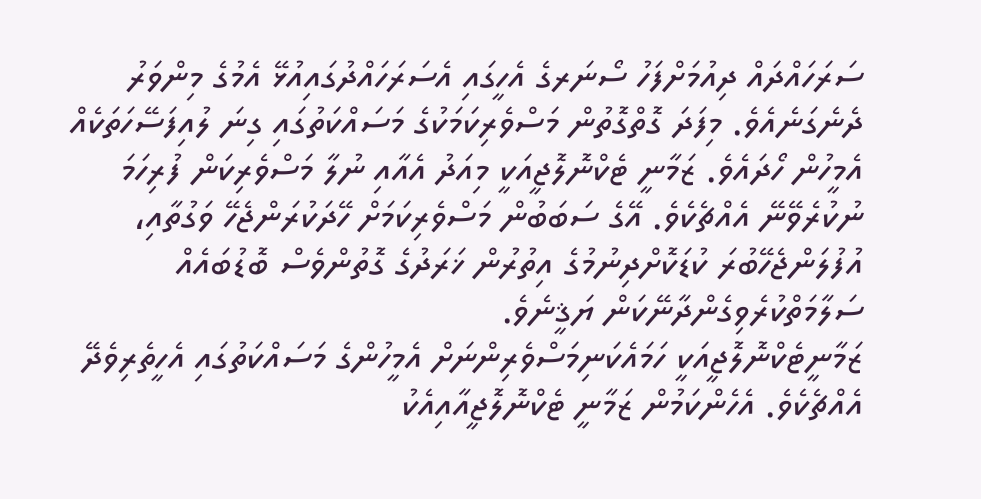ސަރަހައްދައް ދިއުމަށްފަހު ސޯނަރގެ އެހީގައި އެސަރަހައްދުގައިއުޅޭ އެމުގެ މިންވަރު ދެނެގަނެއެވެ. މިފަދަ ގޮތްގޮތުން މަސްވެރިކަމަކުގެ މަސައްކަތުގައި ގިނަ ލުއިފަސޭހަތަކެއް އެމީހުން ހޯދައެވެ. ޒަމާނީ ޓެކްނޮލޮޖީއަކީ މިއަދު އެއާއި ނުލާ މަސްވެރިކަން ފުރިހަމަ ނުކުރެވޭނޭ އެއްޗެކެވެ. އޭގެ ސަބަބުން މަސްވެރިކަމަށް ހޭދަކުރަންޖެހޭ ވަގުތާއި، އުފުލަންޖެހޭބުރަ ކުޑަކޮށްދިނުމުގެ އިތުރުން ޚަރަދުގެ ގޮތުންވެސް ބޮޑުބައެއް ސަލާމަތްކުރެވިގެންދާނޭކަން ޔަޤީނެވެ.
ޒަމާނީޓެކްނޮލޮޖީއަކީ ހަމައެކަނިމަސްވެރިންނަށް އެމީހުންގެ މަސައްކަތުގައި އެހީތެރިވެދޭ އެއްޗެކެވެ. އެހެންކަމުން ޒަމާނީ ޓެކްނޮލޮޖީއާއިއެކު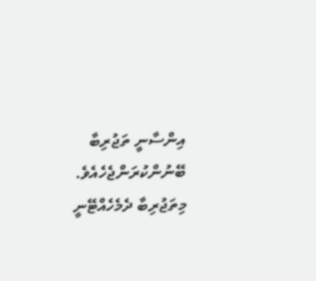އިންސާނީ ތަޖުރިބާ ބޭނުންކުރަންޖެހެއެވެ. މިތަޖުރިބާ ދެމެހެއްޓޭނީ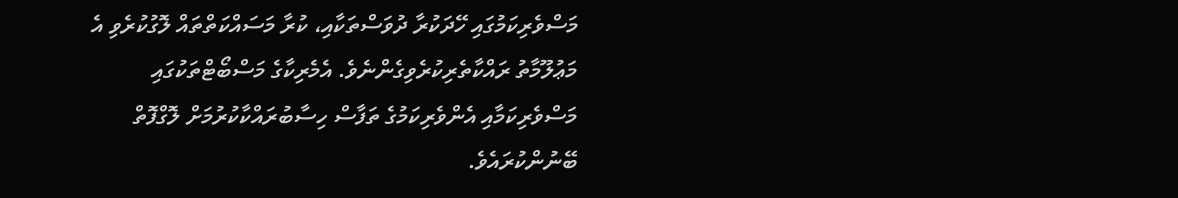މަސްވެރިކަމުގައި ހޭދަކުރާ ދުވަސްތަކާއި، ކުރާ މަސައްކަތްތައް ލޮގުކުރެވި އެ މަޢުލޫމާތު ރައްކާތެރިކުރެވިގެންނެވެ. އެމެރިކާގެ މަސްބޯޓްތަކުގައި މަސްވެރިކަމާއި އެންވެރިކަމުގެ ތަފާސް ހިސާބުރައްކާކުރުމަށް ލޮގްފޮތް ބޭނުންކުރައެވެ.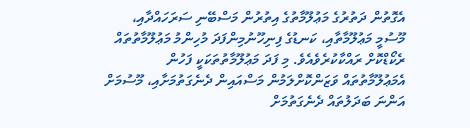އެގޮތުން ދަތުރުގެ މަޢުލޫމާތުގެ އިތުރުން މަސްބޭނި ސަރަހައްދާއި، މޫސުމީ މަޢުލޫމާތާއި، ކަނޑުގެ ފިނިހޫނުމިންފަދަ މުހިންމު މަޢުލޫމާތުތައް ރެކޯޑްކޮށް ރައްކާކުރެވެއެވެ. މި ފަދަ މަޢުލޫމާތުތަކަކީ ފަހުން އެމަޢުލޫމާތުތައް ވަޒަންކޮށްލަމުން މަސްއައިން ދެނެގަތުމަށާއި، މޫސުމަށް އަންނަ ބަދަލުތައް ދެނެގަތުމަށް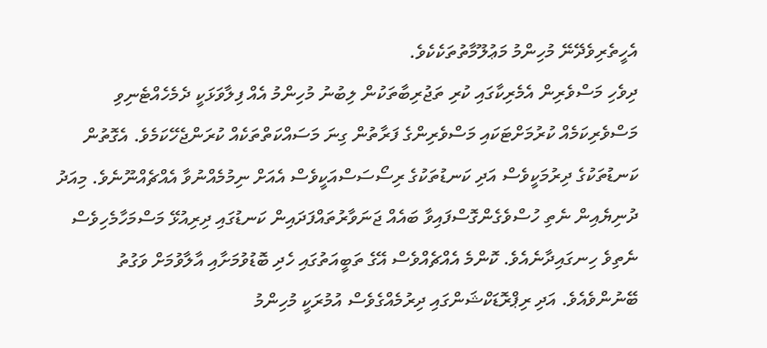އެހީތެރިވެދޭނޭ މުހިންމު މަޢުލޫމާތުތަކެކެވެ.
ދިވެހި މަސްވެރިން އެމެރިކާގައި ކުރި ތަޖުރިބާތަކުން ލިބުނު މުހިންމު އެއް ފިލާވަޅަކީ ދެމެހެއްޓެނިވި މަސްވެރިކަމެއް ކުރުމަށްޓަކައި މަސްވެރިންގެ ފަރާތުން ގިނަ މަސައްކަތްތަކެއް ކުރަންޖެހޭކަމެވެ. އެގޮތުން ކަނޑުތަކުގެ ދިރުމަކީވެސް އަދި ކަނޑުތަކުގެ ރިސޯސަސްއަކީވެސް އެއަށް ނިމުމެއްނުވާ އެއްޗެއްނޫނެވެ. މިއަދު ދުނިޔެއިން ނެތި ހުސްވެގެންގޮސްފައިވާ ބައެއް ޖަނަވާރުތައްފަދައިން ކަނޑުގައި ދިރިއުޅޭ މަސްމަހާމެހިވެސް ނެތިވެ ހިނގައިދާނެއެވެ. ކޮންމެ އެއްޗެއްވެސް އޭގެ ތަބީއަތުގައި ހެދި ބޮޑުވުމަށާއި އާލާވުމަށް ވަގުތު ބޭނުންވެއެވެ. އަދި ރިޕްރޮޑަކްޝަންގައި ދިރުމެއްގެވެސް އުމުރަކީ މުހިންމު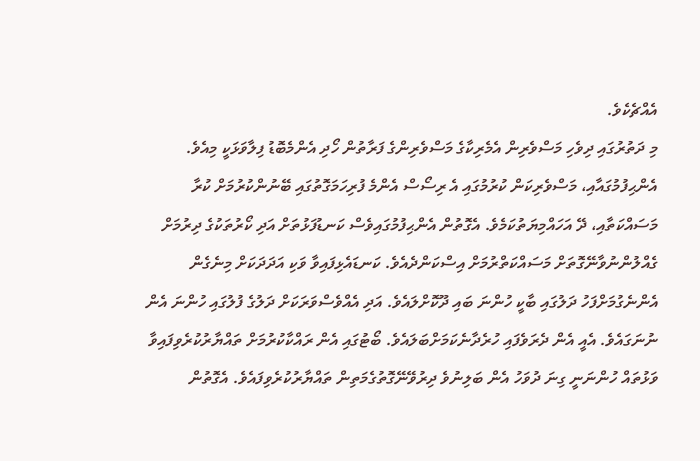އެއްޗެކެވެ.
މި ދަތުރުގައި ދިވެހި މަސްވެރިން އެމެރިކާގެ މަސްވެރިންގެ ފަރާތުން ހޯދި އެންމެބޮޑު ފިލާވަޅަކީ މިއެވެ. އެންޙިފުމުގައާއި، މަސްވެރިކަން ކުރުމުގައި އެ ރިސޯސް އެންމެ ފުރިހަމަގޮތުގައި ބޭނުންކުރުމަށް ކުރާ މަސައްކަތާއި، ދޭ އަހައްމިޔަތުކަމެވެ. އެގޮތުން އެންޙިފުމުގައިވެސް ކަނޑުފަޅުތަށް އަދި ކޯރުތަކުގެ ދިރުމަށް ގެއްލުންނުވާނޭގޮތަށް މަސައްކަތްރުމަށް އިސްކަންދެއެވެ. ކަނޑައެޅިފައިވާ ވަކި އަދަދަކަށް މިނެގެން އެންނެގުމަށްފަހު ދަލުގައި ބާކީ ހުންނަ ބައި ދޫކޮށްލައެވެ. އަދި އެއްވެސްވަރަކަށް ދަލުގެ ފުލުގައި ހުންނަ އެން ނުނަގައެވެ. އެއީ އެން ދެރަވެފައި ހުރެދާނެކަމަށްބަލައެވެ. ބޯޓުގައި އެން ރައްކާކުރުމަށް ތައްޔާރުކުރެވިފައިވާ ވަޅުތައް ހުންނަނީ ގިނަ ދުވަހު އެން ބަލިނުވެ ދިރުވޭނޭގޮތުގެމަތިން ތައްޔާރުކުރެވިފައެވެ. އެގޮތުން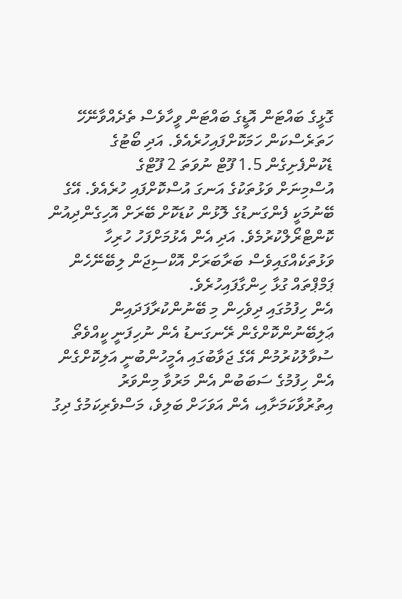ގޮޅީގެ ބައްޓަން އޮޑީގެ ބައްޓަން ވީހާވެސް ތެދެއްވާނޭހޭ ހަތަރެސްކަން ހަމަކޮށްފައިހުރެއެވެ. އަދި ބޯޓުގެ ޑެކުންފެށިގެން 1.5 ފޫޓް ނުވަތަ 2 ފޫޓްގެ
އުސްމިނަށް ވަޅުތަކުގެ އަނގަ އުސްކޮށްފައި ހުރެއެވެ. އޭގެ ބޭނުމަކީ ފެންގަނޑުގެ ލޮޅުން ކުޑަކޮށް ބޭރަށް އޮހިގެންދިއުން ކޮންޓްރޯލްކުރުމެވެ. އަދި އެން އެޅުމަށްފަހު ހުރިހާ ވަޅުތަކެއްގައިވެސް ބަރާބަރަށް އޮކްސިޖަން ލިބޭނޭހެން ޕަމްޕްތައް ގުޅާ ހިންގާފައިހުރެވެ.
އެން ހިފުމުގައި ދިވެހިން މި ބޭނުންކުރާފަދައިން ޢަލިބޭނުންކޮށްގެން ރޭނގަނޑު އެން ނުހިފަނީ ކީއްވެތޯ ސުވާލުކުރުމުން އޭގެ ޖަވާބުގައި އެމީހުންބުނީ އަލިކޮށްގެން އެން ހިފުމުގެ ސަބަބުން އެން މަރުވާ މިންވަރު އިތުރުވާކަމަށާއި، އެން އަވަހަށް ބަލިވެ، މަސްވެރިކަމުގެ ދިގު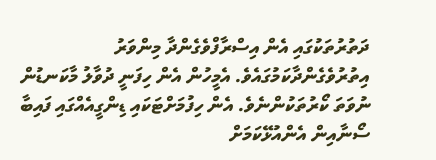ދަތުރުތަކުގައި އެން އިސްރާފްވެގެންދާ މިންވަރު އިތުރުވެގެންދާކަމުގައެވެ. އެމީހުން އެން ހިފަނީ ދުވާލު މާކަނޑުން ނުވަތަ ކޯރުތަކުންނެވެ. އެން ހިފުމަށްޓަކައި ޑިންގީއެއްގައި ފައިބާ ސޯނާއިން އެންއުޅޭކަމަށް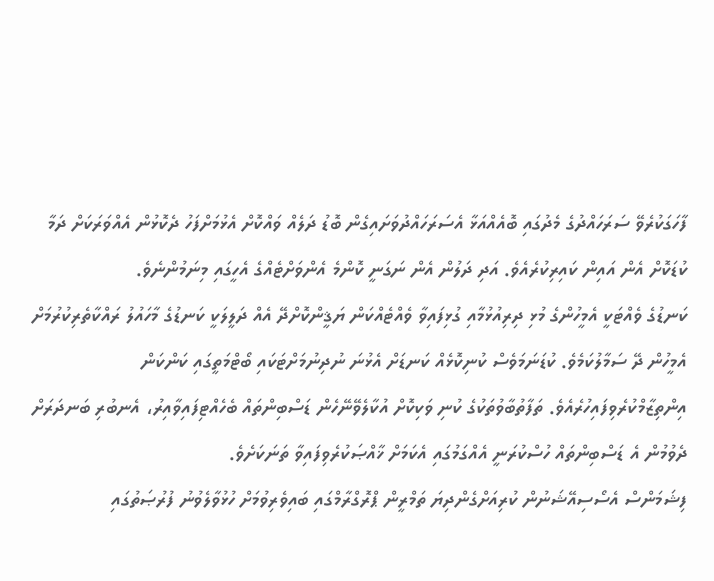ފާހަގަކުރެވޭ ސަރަހައްދުގެ މެދުގައި ބޮއެއްއަޅާ އެސަރަހައްދުވަށައިގެން ބޮޑު ދަލެއް ވައްކޮށް އެޅުމަށްފަހު ދެކޮޅުން އެއްވަރަކަށް ދަމާ ކުޑަކޮށް އެން އައިން ކައިރިކުރެއެވެ. އަދި ދަލުން އެން ނަގަނީ ކޮންމެ އެންވަށްޓެއްގެ އެހީގައި މިނަމުންނެވެ.
ކަނޑުގެ ވެއްޓަކީ އެމީހުންގެ މުޅި ދިރިއުޅުމާއި ގުޅިފައިވާ ވެއްޓެއްކަން ޔަޤީންކޮށްދޭ އެއް ދަލީލަކީ ކަނޑުގެ މާހައުލު ރައްކާތެރިކުރުމަށް އެމީހުން ދޭ ސަމާލުކަމެވެ. ކުޑަނަމަވެސް ކުނިކޮޅެއް ކަނޑަށް އެޅުނަ ނުދިނުމަށްޓަކައި ބޯޓްމަތީގައި ކަންކަން އިންތިޒާމްކުރެވިފައިހުރެއެވެ. ތަފާތުބާވުތަކުގެ ކުނި ވަކިކޮށް އުކާލެވޭނޭހެން ޑަސްބިންތައް ބެހެއްޓިފައިވާއިރު، އެނބުރި ބަނދަރަށް ދެވުމުން އެ ޑަސްބިންތައް ހުސްކުރަނީ އެއްގަމުގައި އެކަމަށް ޚާއްޞަކުރެވިފައިވާ ތަނަކަށެވެ.
ފިޝަމަންސް އެސޯސިއޭޝަނުން ކުރިއަށްގެންދިޔަ ތަމްރީން ޕްރޮގްރާމްގައި ބައިވެރިވުމަށް ހުޅުވާލެވުނު ފުރުޞަތުގައި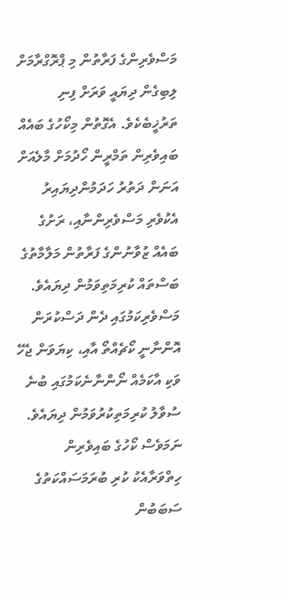މަސްވެރިންގެ ފަރާތުން މި ޕްރޮގްރާމަށް ލިބިގެން ދިޔައީ ވަރަށް ފިނި ތަރުޚީބެކެވެ. އެގޮތުން މިކޯހުގެ ބައެއް ބައިވެރިން ތަމްރީން ހޯދުމަށް މާލެއަށް އަނަން ދަތުރު ހަދަމުންދިޔައިރު އެކުވެރި މަސްވެރިންނާއި، ރަށުގެ ބައެއް ޒުވާނުންގެ ފަރާތުން މަލާމާތުގެ ބަސްތައް ކުރިމަތިވަމުން ދިޔައެވެ. މަސްވެރިކަމުގައި ދެން ދަސްކުރަން އޮންނާނީ ކޯޗެއްތޯ އާއި، ކިޔަވަން ޖެހޭ ވަކި އާކަމެއް ނޯންނާނެކަމުގައި ބުނެ ސުވާލު ކުރިމަތިކުރުވަމުން ދިޔައެވެ. ނަމަވެސް ކޯހުގެ ބައިވެރިން ހިތްވަރާއެކު ކުރި ބުރަމަސައްކަތުގެ ސަބަބުން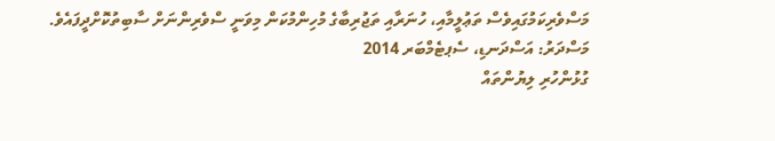މަސްވެރިކަމުގައިވެސް ތަޢުލީމާއި، ހުނަރާއި ތަޖުރިބާގެ މުހިންމުކަން މިވަނީ ސްވެރިންނަށް ސާބިތުކޮށްދީފައެވެ.
މަސްދަރު: އަސްދަނޑި، ސެޕޓެމްބަރ 2014
ގުޅުންހުރި ލިޔުންތައް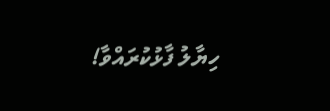ހިޔާލު ފާޅުކުރައްވާ!